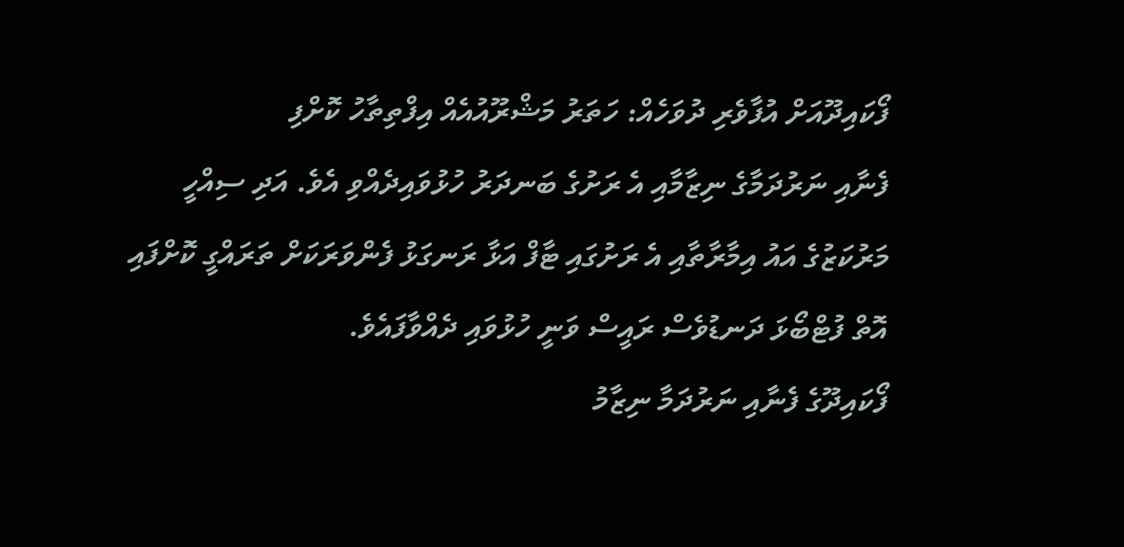ފޯކައިދޫއަށް އުފާވެރި ދުވަހެއް: ހަތަރު މަޝްރޫއުއެއް އިފްތިތާހު ކޮށްފި
ފެނާއި ނަރުދަމާގެ ނިޒާމާއި އެ ރަށުގެ ބަނދަރު ހުޅުވައިދެއްވި އެވެ. އަދި ސިއްހީ މަރުކަޒުގެ އައު އިމާރާތާއި އެ ރަށުގައި ޓާފް އަޅާ ރަނގަޅު ފެންވަރަކަށް ތަރައްގީ ކޮށްފައި އޮތް ފުޓްބޯޅަ ދަނޑުވެސް ރައީސް ވަނީ ހުޅުވައި ދެއްވާފައެވެ.
ފޯކައިދޫގެ ފެނާއި ނަރުދަމާ ނިޒާމު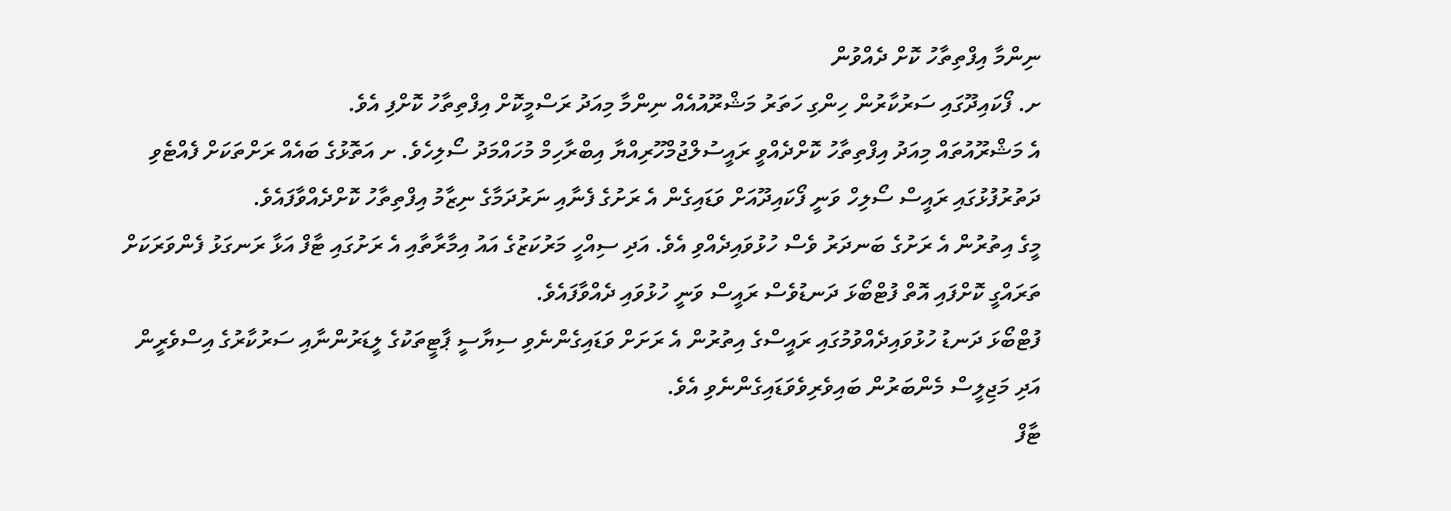ނިންމާ އިފްތިތާހު ކޮށް ދެއްވުން
ށ. ފޯކައިދޫގައި ސަރުކާރުން ހިންގި ހަތަރު މަޝްރޫއުއެއް ނިންމާ މިއަދު ރަސްމީކޮށް އިފްތިތާހު ކޮށްފި އެވެ.
އެ މަޝްރޫއުތައް މިއަދު އިފްތިތާހު ކޮށްދެއްވީ ރައީސުލްޖުމްހޫރިއްޔާ އިބްރާހިމް މުހައްމަދު ސޯލިހެވެ. ށ އަތޮޅުގެ ބައެއް ރަށްތަކަށް ފެއްޓެވި ދަތުރުފުޅުގައި ރައީސް ސޯލިހް ވަނީ ފޯކައިދޫއަށް ވަޑައިގެން އެ ރަށުގެ ފެނާއި ނަރުދަމާގެ ނިޒާމު އިފްތިތާހު ކޮށްދެއްވާފައެވެ.
މީގެ އިތުރުން އެ ރަށުގެ ބަނދަރު ވެސް ހުޅުވައިދެއްވި އެވެ. އަދި ސިއްހީ މަރުކަޒުގެ އައު އިމާރާތާއި އެ ރަށުގައި ޓާފް އަޅާ ރަނގަޅު ފެންވަރަކަށް ތަރައްގީ ކޮށްފައި އޮތް ފުޓްބޯޅަ ދަނޑުވެސް ރައީސް ވަނީ ހުޅުވައި ދެއްވާފައެވެ.
ފުޓްބޯޅަ ދަނޑު ހުޅުވައިދެއްވުމުގައި ރައީސްގެ އިތުރުން އެ ރަށަށް ވަޑައިގެންނެވި ސިޔާސީ ޕާޓީތަކުގެ ލީޑަރުންނާއި ސަރުކާރުގެ އިސްވެރީން އަދި މަޖިލީސް މެންބަރުން ބައިވެރިވެވަޑައިގެންނެވި އެވެ.
ޓާފް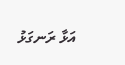އަޅާ ރަނގަޅު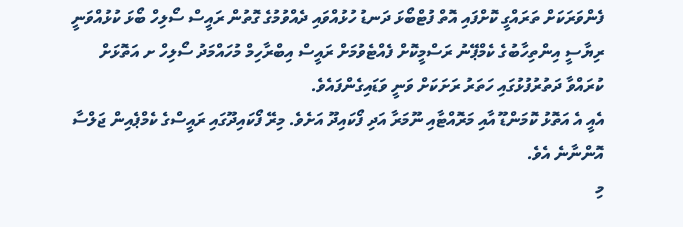ފެންވަރަކަށް ތަރައްގީ ކޮށްފައި އޮތް ފުޓްބޯޅަ ދަނޑު ހުޅުއްވައި ދެއްވުމުގެ ގޮތުން ރައީސް ސޯލިހް ބޯޅަ ކުޅުއްވަނީ
ރިޔާސީ އިންތިހާބުގެ ކެމްޕޭނު ރަސްމީކޮށް ފެއްޓެވުމަށް ރައީސް އިބްރާހިމް މުހައްމަދު ސޯލިހް ށ އަތޮޅަށް ކުރައްވާ ދަތުރުފުޅުގައި ހަތަރު ރަށަކަށް ވަނީ ވަޑައިގެންފައެވެ.
އެއީ އެ އަތޮޅު ކޮމަންޑޫ އާއި މަރޮއްޓާއި ނޫމަރާ އަދި ފޯކައިދޫ އަށެވެ. މިރޭ ފޯކައިދޫގައި ރައީސްގެ ކެމްޕެއިން ޖަލްސާ އޮންނާނެ އެވެ.
މި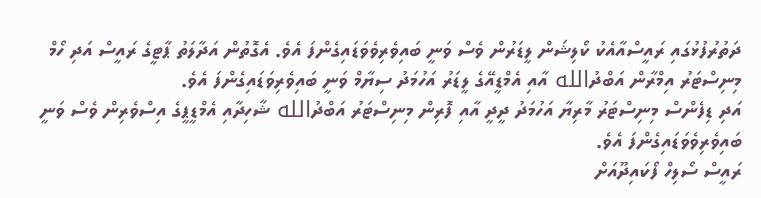ދަތުރުފުޅުގައި ރައީސްއާއެކު ކޯލިޝަން ލީޑަރުން ވެސް ވަނީ ބައިވެރިވެވަޑައިގެންފަ އެވެ. އެގޮތުން އަދާލަތު ޕާޓީގެ ރައީސް އަދި ހޯމް މިނިސްޓަރު އިމްރާން އަބްދުالله އާއި އެމްޑީއޭގެ ލީޑަރު އަހުމަދު ސިޔާމް ވަނީ ބައިވެރިވަޑައިގެންފަ އެވެ.
އަދި ޑިފެންސް މިނިސްޓަރު މާރިޔާ އަހުމަދު ދީދީ އާއި ފޮރިން މިނިސްޓަރު އަބްދުالله ޝާހިދާއި އެމްޑީޕީގެ އިސްވެރިން ވެސް ވަނީ ބައިވެރިވެވަޑައިގެންފަ އެވެ.
ރައީސް ސޯލިހް ފޯކައިދޫއަށް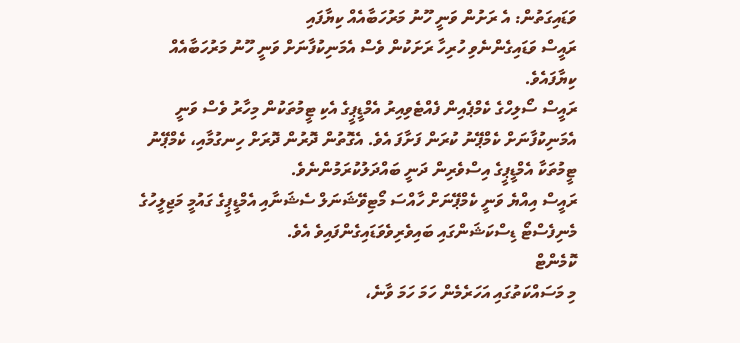ވަޑައިގަތުން: އެ ރަށުން ވަނީ ހޫނު މަރުހަބާއެއް ކިޔާފައި
ރައީސް ވަޑައިގެންނެވި ހުރިހާ ރަށަކުން ވެސް އެމަނިކުފާނަށް ވަނީ ހޫނު މަރުހަބާއެއް ކިޔާފައެވެ.
ރައީސް ސޯލިހްގެ ކެމްޕެއިން ފެއްޓެވިއިރު އެމްޑީޕީގެ އެކި ޓީމުތަކުން މިހާރު ވެސް ވަނީ އެމަނިކުފާނަށް ކެމްޕޭނު ކުރަން ފަށާފަ އެވެ. އެގޮތުން ދޮރުން ދޮރަށް ހިނގުމާއި، ކެމްޕޭނު ޓީމުތަކާ އެމްޑީޕީގެ އިސްވެރިން ދަނީ ބައްދަލުކުރަމުންނެވެ.
ރައީސް އިއްޔެ ވަނީ ކެމްޕޭނަށް ހާއްސަ މޯޓިވޭޝަނަލް ސެޝަނާއި އެމްޑީޕީގެ ގައުމީ މަޖިލީހުގެ މެނިފެސްޓޯ ޑިސްކަޝަންގައި ބައިވެރިވެވަޑައިގެންފައިވެ އެވެ.
ކޮމެންޓް
މި މަސައްކަތުގައި އަހަރެމެން ހަމަ ހަމަ ވާނެ،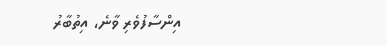އިންސާފުވެރި ވާނެ، އިތުބާރު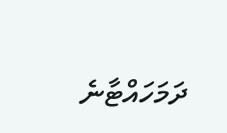ދަމަހައްޓާނެ